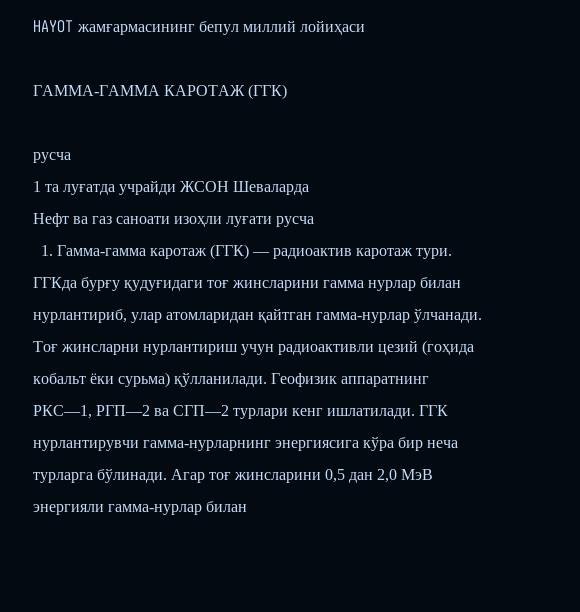HAYOT жамғармасининг бепул миллий лойиҳаси

ГАММА-ГАММА КАРОТАЖ (ГГК)

русча
1 та луғатда учрайди ЖСОН Шеваларда
Нефт ва газ саноати изоҳли луғати русча
  1. Гамма-гамма каротаж (ГГК) — радиоактив каротаж тури. ГГКда бурғу қудуғидаги тоғ жинсларини гамма нурлар билан нурлантириб, улар атомларидан қайтган гамма-нурлар ўлчанади. Тоғ жинсларни нурлантириш учун радиоактивли цезий (гоҳида кобальт ёки сурьма) қўлланилади. Геофизик аппаратнинг РКС—1, РГП—2 ва СГП—2 турлари кенг ишлатилади. ГГК нурлантирувчи гамма-нурларнинг энергиясига кўра бир неча турларга бўлинади. Агар тоғ жинсларини 0,5 дан 2,0 МэВ энергияли гамма-нурлар билан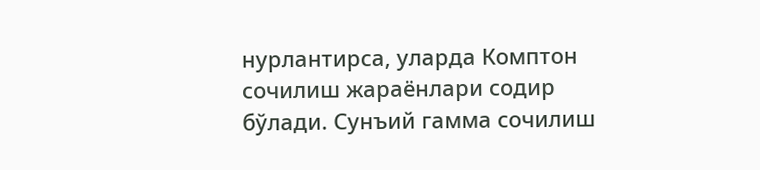нурлантирса, уларда Комптон сочилиш жараёнлари содир бўлади. Сунъий гамма сочилиш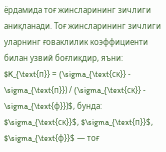ёрдамида тоғ жинсларининг зичлиги аниқланади. Тоғ жинсларининг зичлиги уларнинг ғоваклилик коэффициенти билан узвий боғлиқдир, яъни: $K_{\text{п}} = (\sigma_{\text{ск}} - \sigma_{\text{п}}) / (\sigma_{\text{ск}} - \sigma_{\text{ф}})$, бунда: $\sigma_{\text{ск}}$, $\sigma_{\text{п}}$, $\sigma_{\text{ф}}$ — тоғ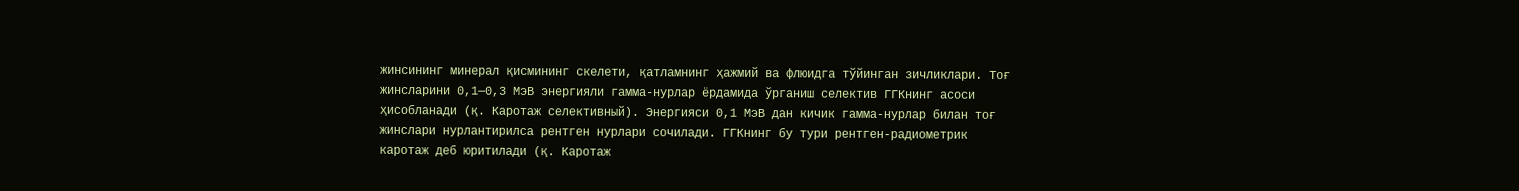жинсининг минерал қисмининг скелети, қатламнинг ҳажмий ва флюидга тўйинган зичликлари. Тоғ жинсларини 0,1—0,3 МэВ энергияли гамма-нурлар ёрдамида ўрганиш селектив ГГКнинг асоси ҳисобланади (қ. Каротаж селективный). Энергияси 0,1 МэВ дан кичик гамма-нурлар билан тоғ жинслари нурлантирилса рентген нурлари сочилади. ГГКнинг бу тури рентген-радиометрик каротаж деб юритилади (қ. Каротаж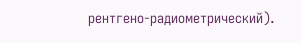рентгено-радиометрический).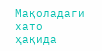Мақоладаги хато ҳақида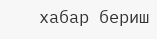хабар бериш